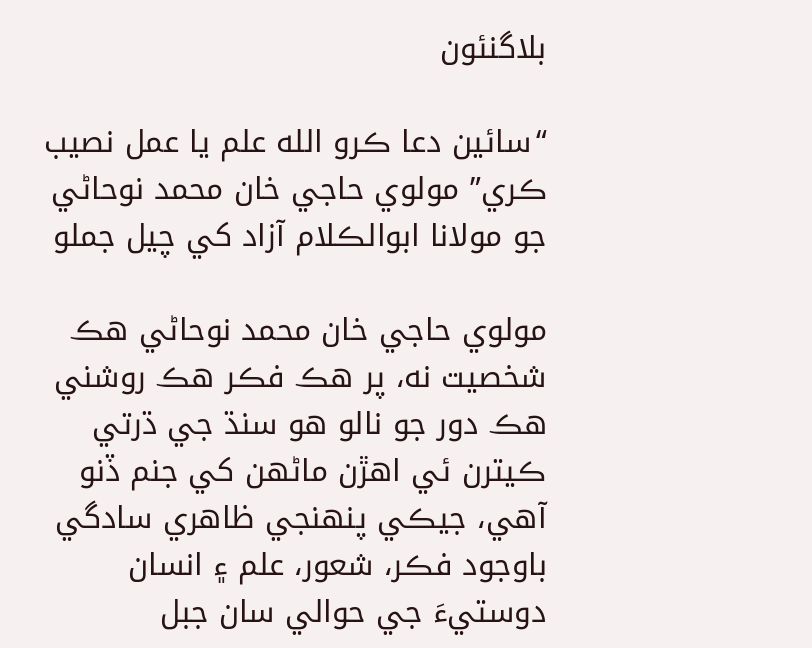بلاگنئون

“سائين دعا ڪرو الله علم يا عمل نصيب ڪري” مولوي حاجي خان محمد نوحاڻي جو مولانا ابوالڪلام آزاد کي چيل جملو

مولوي حاجي خان محمد نوحاڻي هڪ شخصيت نه، پر هڪ فڪر هڪ روشني هڪ دور جو نالو هو سنڌ جي ڌرتي ڪيترن ئي اهڙن ماڻهن کي جنم ڏنو آهي، جيڪي پنهنجي ظاهري سادگي باوجود فڪر، شعور، علم ۽ انسان دوستيءَ جي حوالي سان جبل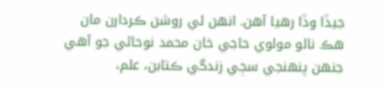جيڏا وڏا رهيا آهن. انهن ئي روشن ڪردارن مان هڪ نالو مولوي حاجي خان محمد نوحاڻي جو آهي جنهن پنهنجي سڄي زندگي ڪتابن، علم،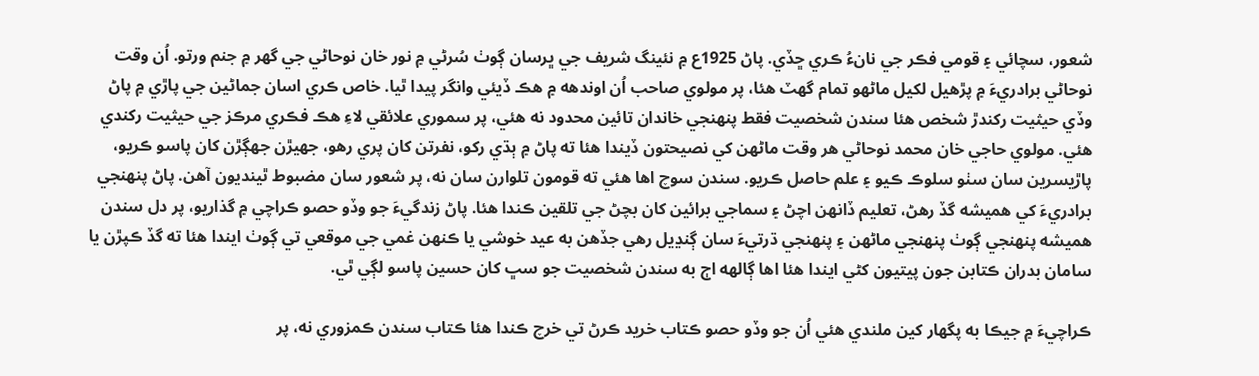شعور، سچائي ۽ قومي فڪر جي نانءُ ڪري ڇڏي. پاڻ 1925ع ۾ نئينگ شريف جي ڀرسان ڳوٺ سُرڻي ۾ نور خان نوحاڻي جي گهر ۾ جنم ورتو. اُن وقت نوحاڻي برادريءَ ۾ پڙهيل لکيل ماڻهو تمام گهٽ هئا، پر مولوي صاحب اُن اوندهه ۾ هڪ ڏيئي وانگر پيدا ٿيا. خاص ڪري اسان جماڻين جي پاڙي ۾ پاڻ وڏي حيثيت رکندڙ شخص هئا سندن شخصيت فقط پنهنجي خاندان تائين محدود نه هئي، پر سموري علائقي لاءِ هڪ فڪري مرڪز جي حيثيت رکندي هئي. مولوي حاجي خان محمد نوحاڻي هر وقت ماڻهن کي نصيحتون ڏيندا هئا ته پاڻ ۾ ٻڌي رکو، نفرتن کان پري رهو، جهيڙن جهڳڙن کان پاسو ڪريو، پاڙيسرين سان سٺو سلوڪ ڪيو ۽ علم حاصل ڪريو. سندن سوچ اها هئي ته قومون تلوارن سان نه، پر شعور سان مضبوط ٿينديون آهن. پاڻ پنهنجي برادريءَ کي هميشه گڏ رهڻ، تعليم ڏانهن اچڻ ۽ سماجي برائين کان بچڻ جي تلقين ڪندا هئا. پاڻ زندگيءَ جو وڏو حصو ڪراچي ۾ گذاريو، پر دل سندن هميشه پنهنجي ڳوٺ پنهنجي ماڻهن ۽ پنهنجي ڌرتيءَ سان ڳنڍيل رهي جڏهن به عيد خوشي يا ڪنهن غمي جي موقعي تي ڳوٺ ايندا هئا ته گڏ ڪپڙن يا سامان بدران ڪتابن جون پيتيون کڻي ايندا هئا اها ڳالهه اڄ به سندن شخصيت جو سڀ کان حسين پاسو لڳي ٿي.

ڪراچيءَ ۾ جيڪا به پگهار کين ملندي هئي اُن جو وڏو حصو ڪتاب خريد ڪرڻ تي خرچ ڪندا هئا ڪتاب سندن ڪمزوري نه، پر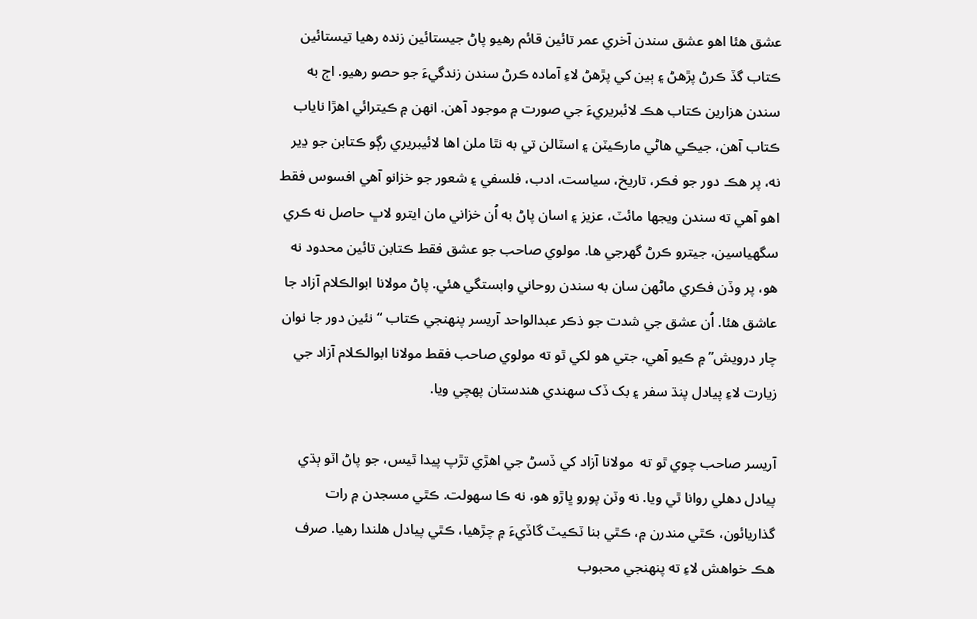عشق هئا اهو عشق سندن آخري عمر تائين قائم رهيو پاڻ جيستائين زنده رهيا تيستائين ڪتاب گڏ ڪرڻ پڙهڻ ۽ ٻين کي پڙهڻ لاءِ آماده ڪرڻ سندن زندگيءَ جو حصو رهيو. اڄ به سندن هزارين ڪتاب هڪ لائبريريءَ جي صورت ۾ موجود آهن. انهن ۾ ڪيترائي اهڙا ناياب ڪتاب آهن، جيڪي هاڻي مارڪيٽن ۽ اسٽالن تي به نٿا ملن اها لائيبريري رڳو ڪتابن جو ڍير نه، پر هڪ دور جو فڪر، تاريخ، سياست، ادب، فلسفي ۽ شعور جو خزانو آهي افسوس فقط اهو آهي ته سندن ويجها مائٽ، عزيز ۽ اسان پاڻ به اُن خزاني مان ايترو لاڀ حاصل نه ڪري سگهياسين، جيترو ڪرڻ گهرجي ها. مولوي صاحب جو عشق فقط ڪتابن تائين محدود نه هو، پر وڏن فڪري ماڻهن سان به سندن روحاني وابستگي هئي. پاڻ مولانا ابوالڪلام آزاد جا عاشق هئا. اُن عشق جي شدت جو ذڪر عبدالواحد آريسر پنهنجي ڪتاب “نئين دور جا نوان چار درويش” ۾ ڪيو آهي، جتي هو لکي ٿو ته مولوي صاحب فقط مولانا ابوالڪلام آزاد جي زيارت لاءِ پيادل پنڌ سفر ۽ بک ڏک سهندي هندستان پهچي ويا.

آريسر صاحب چوي ٿو ته  مولانا آزاد کي ڏسڻ جي اهڙي تڙپ پيدا ٿيس، جو پاڻ اٽو ٻڌي پيادل دهلي روانا ٿي ويا. نه وٽن پورو ڀاڙو هو، نه ڪا سهولت. ڪٿي مسجدن ۾ رات گذاريائون، ڪٿي مندرن ۾، ڪٿي بنا ٽڪيٽ گاڏيءَ ۾ چڙهيا، ڪٿي پيادل هلندا رهيا. صرف هڪ خواهش لاءِ ته پنهنجي محبوب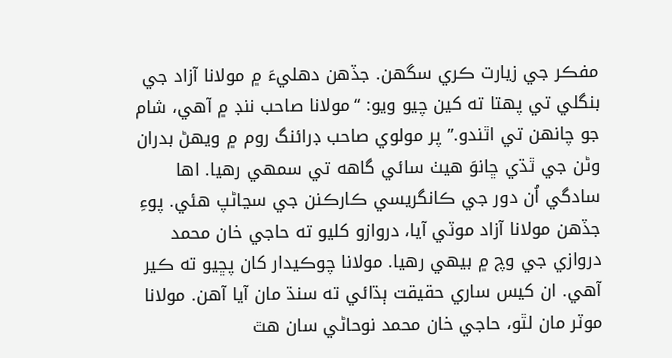مفڪر جي زيارت ڪري سگهن. جڏهن دهليءَ ۾ مولانا آزاد جي بنگلي تي پهتا ته کين چيو ويو: “مولانا صاحب ننڊ ۾ آهي، شام جو چانهن تي اٿندو.” پر مولوي صاحب ڊرائنگ روم ۾ ويهڻ بدران وڻن جي ٿڌي ڇانوَ هيٺ سائي گاهه تي سمهي رهيا. اها سادگي اُن دور جي ڪانگريسي ڪارڪنن جي سڃاڻپ هئي. پوءِ جڏهن مولانا آزاد موٽي آيا، دروازو کليو ته حاجي خان محمد دروازي جي وچ ۾ بيهي رهيا. مولانا چوڪيدار کان پڇيو ته ڪير آهي. ان کيس ساري حقيقت ٻڌائي ته سنڌ مان آيا آھن. مولانا موٽر مان لٿو، حاجي خان محمد نوحاڻي سان هٿ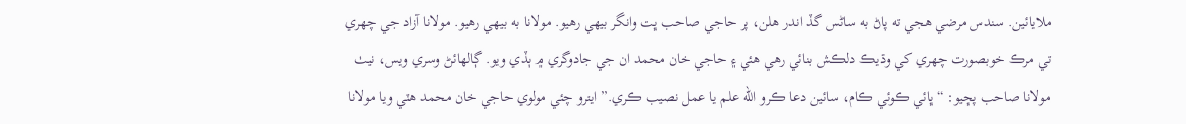ملايائين. سندس مرضي هجي ته پاڻ به ساڻس گڏ اندر هلن، پر حاجي صاحب ڀت وانگر بيهي رهيو. مولانا به بيهي رهيو. مولانا آزاد جي چهري تي مرڪ خوبصورت چهري کي وڌيڪ دلڪش بنائي رهي هئي ۽ حاجي خان محمد ان جي جادوگري ۾ ٻڏي ويو. ڳالهائڻ وسري ويس، نيٺ مولانا صاحب پڇيو: “ڀائي ڪوئي ڪام، سائين دعا ڪرو الله علم يا عمل نصيب ڪري.” ايترو چئي مولوي حاجي خان محمد هٽي ويا مولانا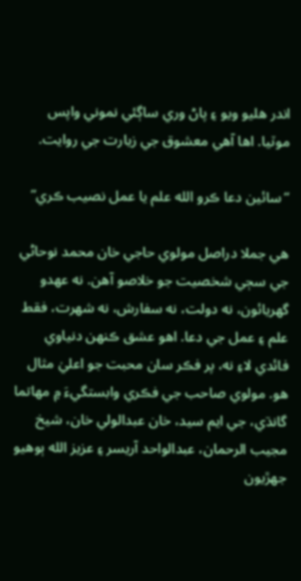اندر هليو ويو ۽ پاڻ وري ساڳئي نموني واپس موٽيا. اها آهي معشوق جي زيارت جي روايت.

“سائين دعا ڪرو الله علم يا عمل نصيب ڪري”

هي جملا دراصل مولوي حاجي خان محمد نوحاڻي جي سڄي شخصيت جو خلاصو آهن. نه عهدو گهريائون، نه دولت، نه سفارش، نه شهرت، فقط علم ۽ عمل جي دعا. اهو عشق ڪنهن دنياوي فائدي لاءِ نه، پر فڪر سان محبت جو اعليٰ مثال هو. مولوي صاحب جي فڪري وابستگيءَ ۾ مهاتما گانڌي، جي ايم سيد، خان عبدالولي خان، شيخ مجيب الرحمان، عبدالواحد آريسر ۽ عزيز الله ٻوهيو جهڙيون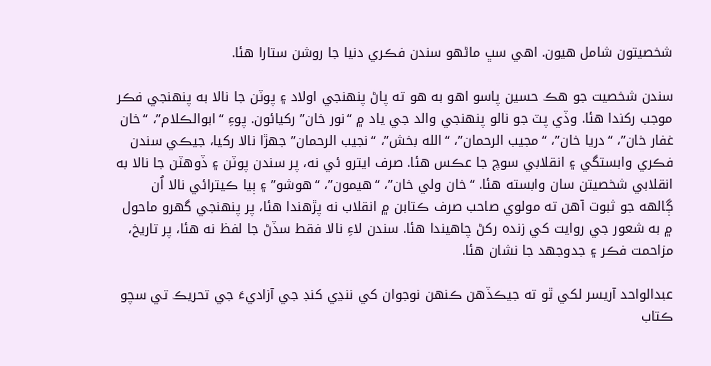شخصيتون شامل هيون. اهي سڀ ماڻهو سندن فڪري دنيا جا روشن ستارا هئا.

سندن شخصيت جو هڪ حسين پاسو اهو به هو ته پاڻ پنهنجي اولاد ۽ پوٽن جا نالا به پنهنجي فڪر موجب رکندا هئا. وڏي پٽ جو نالو پنهنجي والد جي ياد ۾ “نور خان” رکيائون. پوءِ “ابوالڪلام”، “خان غفار خان”، “دريا خان”، “مجيب الرحمان”، “الله بخش”، “نجيب الرحمان” جهڙا نالا رکيا، جيڪي سندن فڪري وابستگي ۽ انقلابي سوچ جا عڪس هئا. صرف ايترو ئي نه، پر سندن پوٽن ۽ ڏوهٽن جا نالا به انقلابي شخصيتن سان وابسته هئا. “خان ولي خان”، “هيمون”، “هوشو” ۽ ٻيا ڪيترائي نالا اُن ڳالهه جو ثبوت آهن ته مولوي صاحب صرف ڪتابن ۾ انقلاب نه پڙهندا هئا، پر پنهنجي گهرو ماحول ۾ به شعور جي روايت کي زنده رکڻ چاهيندا هئا. سندن لاءِ نالا فقط سڏڻ جا لفظ نه هئا، پر تاريخ، مزاحمت فڪر ۽ جدوجهد جا نشان هئا.

عبدالواحد آريسر لکي ٿو ته جيڪڏهن ڪنهن نوجوان کي ننڍي کنڊ جي آزاديءَ جي تحريڪ تي سچو ڪتاب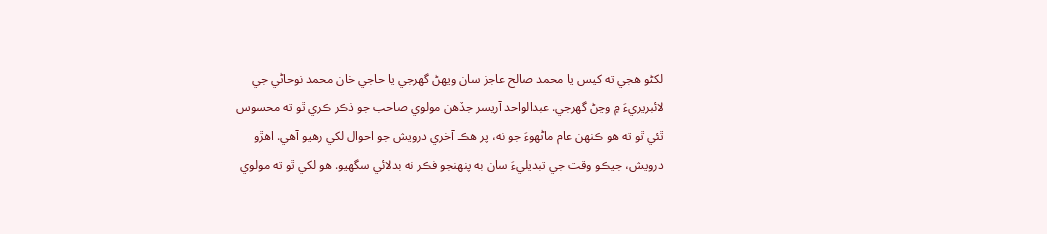لکڻو هجي ته کيس يا محمد صالح عاجز سان ويهڻ گهرجي يا حاجي خان محمد نوحاڻي جي لائبريريءَ ۾ وڃڻ گهرجي. عبدالواحد آريسر جڏهن مولوي صاحب جو ذڪر ڪري ٿو ته محسوس ٿئي ٿو ته هو ڪنهن عام ماڻهوءَ جو نه، پر هڪ آخري درويش جو احوال لکي رهيو آهي. اهڙو درويش، جيڪو وقت جي تبديليءَ سان به پنهنجو فڪر نه بدلائي سگهيو. هو لکي ٿو ته مولوي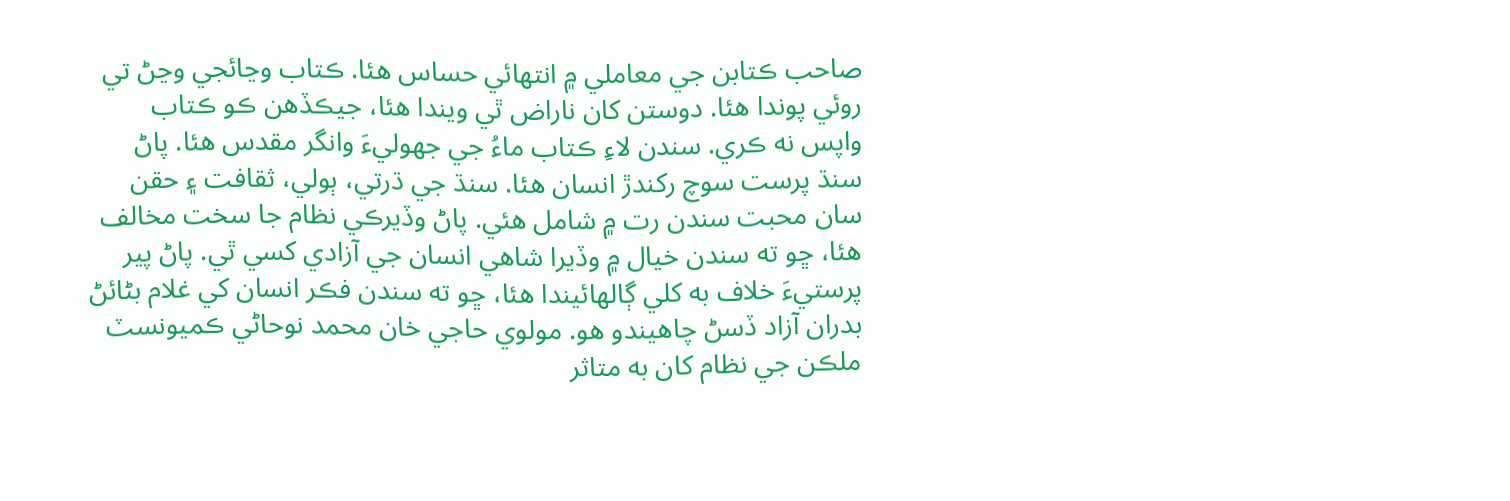صاحب ڪتابن جي معاملي ۾ انتهائي حساس هئا. ڪتاب وڃائجي وڃڻ تي روئي پوندا هئا. دوستن کان ناراض ٿي ويندا هئا، جيڪڏهن ڪو ڪتاب واپس نه ڪري. سندن لاءِ ڪتاب ماءُ جي جهوليءَ وانگر مقدس هئا. پاڻ سنڌ پرست سوچ رکندڙ انسان هئا. سنڌ جي ڌرتي، ٻولي، ثقافت ۽ حقن سان محبت سندن رت ۾ شامل هئي. پاڻ وڏيرڪي نظام جا سخت مخالف هئا، ڇو ته سندن خيال ۾ وڏيرا شاهي انسان جي آزادي کسي ٿي. پاڻ پير پرستيءَ خلاف به کلي ڳالهائيندا هئا، ڇو ته سندن فڪر انسان کي غلام بڻائڻ بدران آزاد ڏسڻ چاهيندو هو. مولوي حاجي خان محمد نوحاڻي ڪميونسٽ ملڪن جي نظام کان به متاثر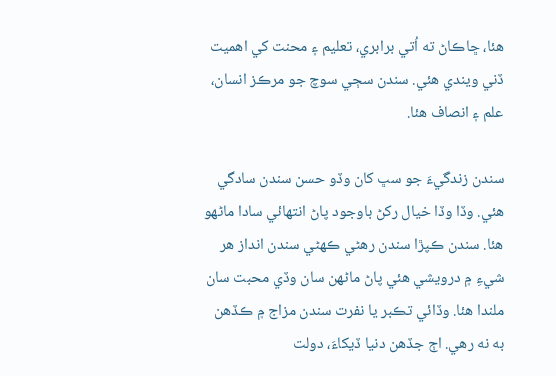هئا، ڇاڪاڻ ته اُتي برابري، تعليم ۽ محنت کي اهميت ڏني ويندي هئي. سندن سڄي سوچ جو مرڪز انسان، علم ۽ انصاف هئا.

سندن زندگيءَ جو سڀ کان وڏو حسن سندن سادگي هئي. وڏا وڏا خيال رکڻ باوجود پاڻ انتهائي سادا ماڻهو هئا. سندن ڪپڙا سندن رهڻي ڪهڻي سندن انداز هر شيءِ ۾ درويشي هئي پاڻ ماڻهن سان وڏي محبت سان ملندا هئا. وڏائي تڪبر يا نفرت سندن مزاج ۾ ڪڏهن به نه رهي. اڄ جڏهن دنيا ڏيکاءَ، دولت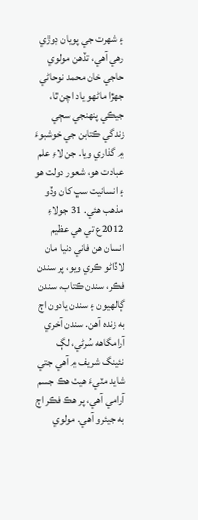۽ شهرت جي پويان ڊوڙي رهي آهي، تڏهن مولوي حاجي خان محمد نوحاڻي جهڙا ماڻهو ياد اچن ٿا، جيڪي پنهنجي سڄي زندگي ڪتابن جي خوشبوءَ ۾ گذاري ويا. جن لاءِ علم عبادت هو، شعور دولت هو ۽ انسانيت سڀ کان وڏو مذهب هئي. 31 جولاءِ 2012ع تي هي عظيم انسان هن فاني دنيا مان لاڏاڻو ڪري ويو، پر سندن فڪر، سندن ڪتاب، سندن ڳالهيون ۽ سندن يادون اڄ به زنده آهن. سندن آخري آرامگاهه سُرڻي، لڳ نئينگ شريف ۾ آهي جتي شايد مٽيءَ هيٺ هڪ جسم آرامي آهي، پر هڪ فڪر اڄ به جيئرو آهي. مولوي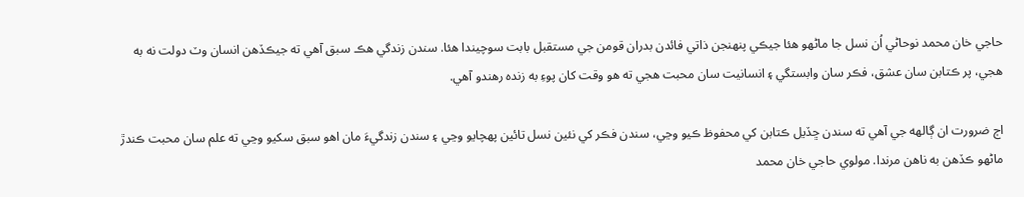حاجي خان محمد نوحاڻي اُن نسل جا ماڻهو هئا جيڪي پنهنجن ذاتي فائدن بدران قومن جي مستقبل بابت سوچيندا هئا. سندن زندگي هڪ سبق آهي ته جيڪڏهن انسان وٽ دولت نه به هجي، پر ڪتابن سان عشق، فڪر سان وابستگي ۽ انسانيت سان محبت هجي ته هو وقت کان پوءِ به زنده رهندو آهي.

اڄ ضرورت ان ڳالهه جي آهي ته سندن ڇڏيل ڪتابن کي محفوظ ڪيو وڃي، سندن فڪر کي نئين نسل تائين پهچايو وڃي ۽ سندن زندگيءَ مان اهو سبق سکيو وڃي ته علم سان محبت ڪندڙ ماڻهو ڪڏهن به ناهن مرندا. مولوي حاجي خان محمد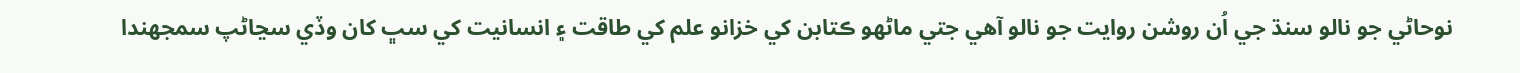نوحاڻي جو نالو سنڌ جي اُن روشن روايت جو نالو آهي جتي ماڻهو ڪتابن کي خزانو علم کي طاقت ۽ انسانيت کي سڀ کان وڏي سڃاڻپ سمجهندا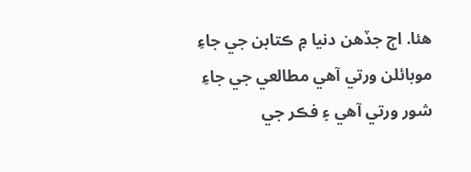هئا. اڄ جڏهن دنيا ۾ ڪتابن جي جاءِ موبائلن ورتي آهي مطالعي جي جاءِ شور ورتي آهي ۽ فڪر جي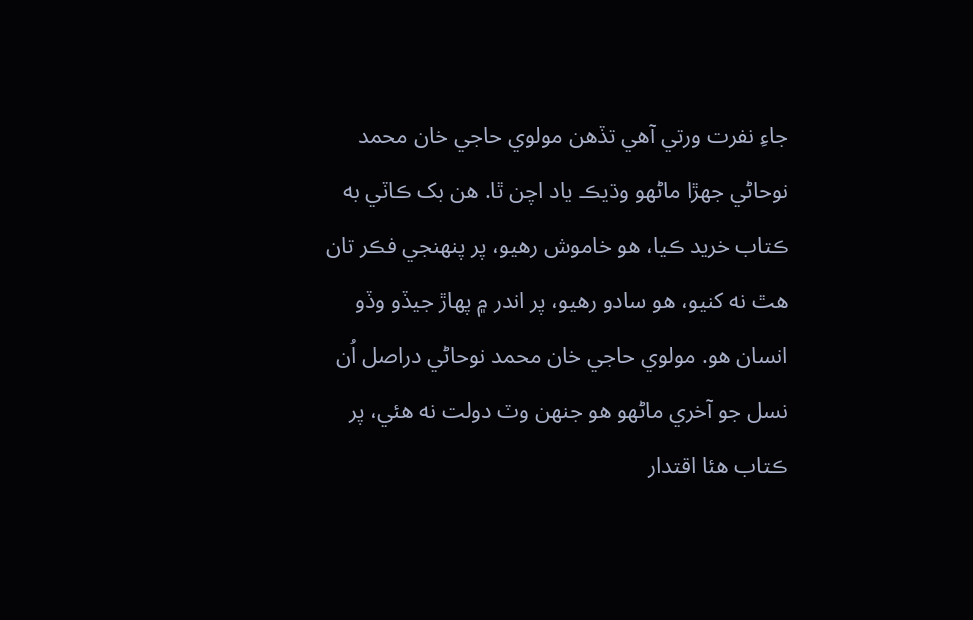جاءِ نفرت ورتي آهي تڏهن مولوي حاجي خان محمد نوحاڻي جهڙا ماڻهو وڌيڪ ياد اچن ٿا. هن بک ڪاٽي به ڪتاب خريد ڪيا، هو خاموش رهيو، پر پنهنجي فڪر تان هٿ نه کنيو، هو سادو رهيو، پر اندر ۾ پهاڙ جيڏو وڏو انسان هو. مولوي حاجي خان محمد نوحاڻي دراصل اُن نسل جو آخري ماڻهو هو جنهن وٽ دولت نه هئي، پر ڪتاب هئا اقتدار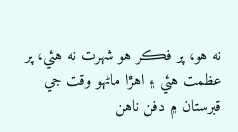نه هو، پر فڪر هو شهرت نه هئي، پر عظمت هئي ۽ اهڙا ماڻهو وقت جي قبرستان ۾ دفن ناهن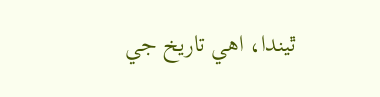ٿيندا، اهي تاريخ جي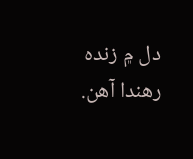دل ۾ زنده رهندا آهن.